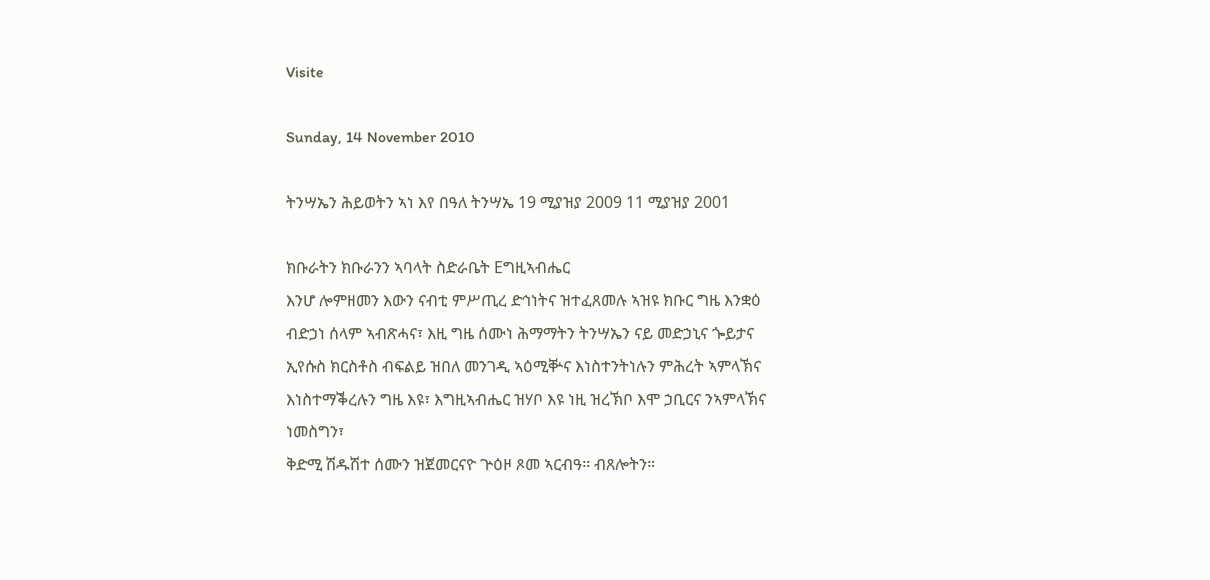Visite

Sunday, 14 November 2010

ትንሣኤን ሕይወትን ኣነ እየ በዓለ ትንሣኤ 19 ሚያዝያ 2009 11 ሚያዝያ 2001

ክቡራትን ክቡራንን ኣባላት ስድራቤት Eግዚኣብሔር
እንሆ ሎምዘመን እውን ናብቲ ምሥጢረ ድኅነትና ዝተፈጸመሉ ኣዝዩ ክቡር ግዜ እንቋዕ ብድኃነ ሰላም ኣብጽሓና፣ እዚ ግዜ ሰሙነ ሕማማትን ትንሣኤን ናይ መድኃኒና ጐይታና ኢየሱስ ክርስቶስ ብፍልይ ዝበለ መንገዲ ኣዕሚቝና እነስተንትነሉን ምሕረት ኣምላኽና እነስተማቕረሉን ግዜ እዩ፣ እግዚኣብሔር ዝሃቦ እዩ ነዚ ዝረኽቦ እሞ ኃቢርና ንኣምላኽና ነመስግን፣
ቅድሚ ሽዱሽተ ሰሙን ዝጀመርናዮ ጕዕዞ ጾመ ኣርብዓ። ብጸሎትን።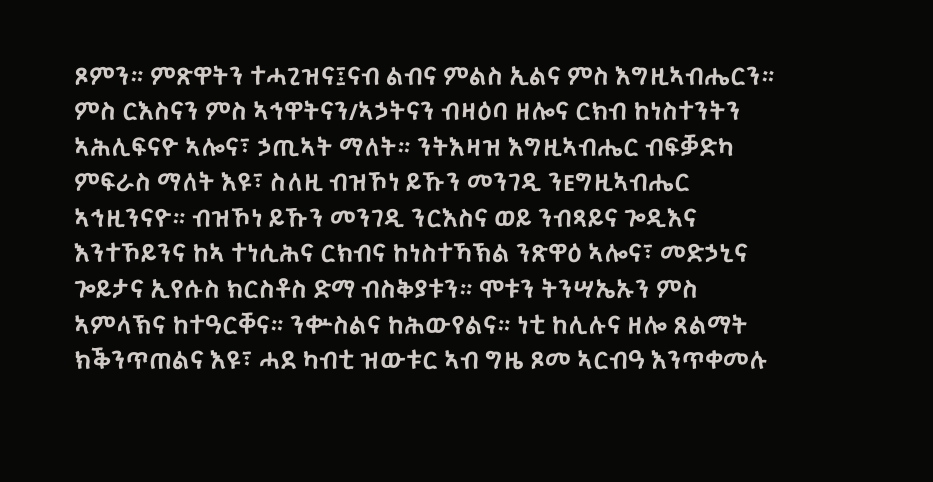ጾምን። ምጽዋትን ተሓጊዝና፤ናብ ልብና ምልስ ኢልና ምስ እግዚኣብሔርን። ምስ ርእስናን ምስ ኣኅዋትናን/ኣኃትናን ብዛዕባ ዘሎና ርክብ ከነስተንትን ኣሕሊፍናዮ ኣሎና፣ ኃጢኣት ማለት። ንትእዛዝ እግዚኣብሔር ብፍቓድካ ምፍራስ ማለት እዩ፣ ስለዚ ብዝኾነ ይኹን መንገዲ ንEግዚኣብሔር ኣኅዚንናዮ። ብዝኾነ ይኹን መንገዲ ንርእስና ወይ ንብጻይና ጐዲእና እንተኾይንና ከኣ ተነሲሕና ርክብና ከነስተኻኽል ንጽዋዕ ኣሎና፣ መድኃኒና ጐይታና ኢየሱስ ክርስቶስ ድማ ብስቅያቱን። ሞቱን ትንሣኤኡን ምስ ኣምላኽና ከተዓርቐና። ንቍስልና ከሕውየልና። ነቲ ከሊሉና ዘሎ ጸልማት ክቕንጥጠልና እዩ፣ ሓደ ካብቲ ዝውቱር ኣብ ግዜ ጾመ ኣርብዓ እንጥቀመሉ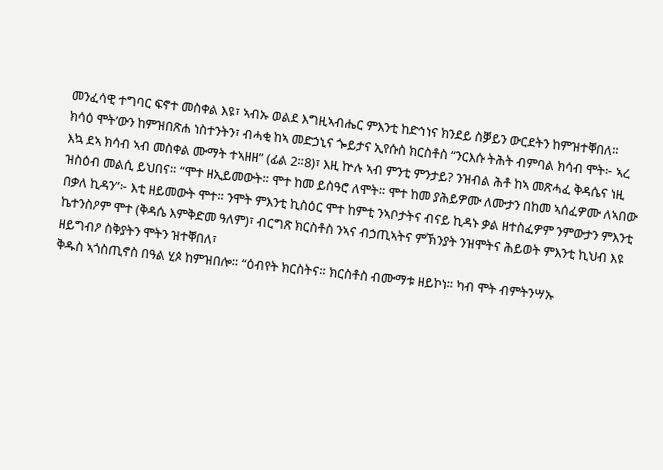መንፈሳዊ ተግባር ፍኖተ መስቀል እዩ፣ ኣብኡ ወልደ እግዚኣብሔር ምእንቲ ከድኅነና ክንደይ ስቓይን ውርደትን ከምዝተቐበለ። ክሳዕ ሞት’ውን ከምዝበጽሐ ነስተንትን፣ ብሓቂ ከኣ መድኃኒና ጐይታና ኢየሱስ ክርስቶስ “ንርእሱ ትሕት ብምባል ክሳብ ሞት፦ ኣረ እኳ ደኣ ክሳብ ኣብ መስቀል ሙማት ተኣዘዘ” (ፊል 2።8)፣ እዚ ኵሉ ኣብ ምንቲ ምንታይ? ንዝብል ሕቶ ከኣ መጽሓፈ ቅዳሴና ነዚ ዝስዕብ መልሲ ይህበና። “ሞተ ዘኢይመውት። ሞተ ከመ ይስዓሮ ለሞት። ሞተ ከመ ያሕይዎሙ ለሙታን በከመ ኣሰፈዎሙ ለኣበው በቃለ ኪዳን”፦ እቲ ዘይመውት ሞተ። ንሞት ምእንቲ ኪስዕር ሞተ ከምቲ ንኣቦታትና ብናይ ኪዳኑ ቃል ዘተስፈዎም ንምውታን ምእንቲ ኬተንስዖም ሞተ (ቅዳሴ እምቅድመ ዓለም)፣ ብርግጽ ክርስቶስ ንኣና ብኃጢኣትና ምኽንያት ንዝሞትና ሕይወት ምእንቲ ኪህብ እዩ ዘይግብዖ ስቅያትን ሞትን ዝተቐበለ፣
ቅዱስ ኣጎስጢኖስ በዓል ሂጶ ከምዝበሎ። “ዕብየት ክርስትና። ክርስቶስ ብሙማቱ ዘይኮነ። ካብ ሞት ብምትንሣኡ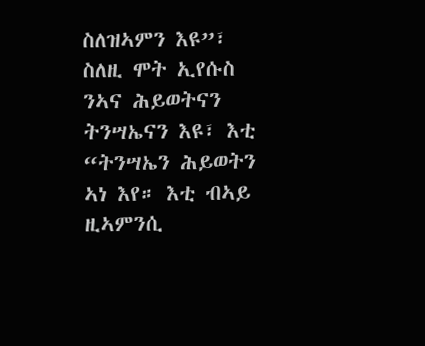ስለዝኣምን እዩ”፣ ስለዚ ሞት ኢየሱስ ንኣና ሕይወትናን ትንሣኤናን እዩ፣ እቲ “ትንሣኤን ሕይወትን ኣነ እየ። እቲ ብኣይ ዚኣምንሲ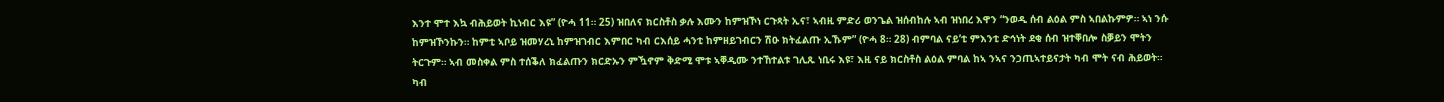እንተ ሞተ እኳ ብሕይወት ኪነብር እዩ” (ዮሓ 11። 25) ዝበለና ክርስቶስ ቃሉ እሙን ከምዝኾነ ርጉጻት ኢና፣ ኣብዚ ምድሪ ወንጌል ዝሰብከሉ ኣብ ዝነበረ እዋን “ንወዲ ሰብ ልዕል ምስ ኣበልኩምዎ። ኣነ ንሱ ከምዝኾንኩን። ከምቲ ኣቦይ ዝመሃረኒ ከምዝገብር እምበር ካብ ርእሰይ ሓንቲ ከምዘይገብርን ሽዑ ክትፈልጡ ኢኹም” (ዮሓ 8። 28) ብምባል ናይ’ቲ ምእንቲ ድኅነት ደቂ ሰብ ዝተቐበሎ ስቓይን ሞትን ትርጉም። ኣብ መስቀል ምስ ተሰቕለ ክፈልጡን ክርድኡን ምዃኖም ቅድሚ ሞቱ ኣቐዲሙ ንተኸተልቱ ገሊጹ ነቢሩ እዩ፣ እዚ ናይ ክርስቶስ ልዕል ምባል ከኣ ንኣና ንኃጢኣተይናታት ካብ ሞት ናብ ሕይወት። ካብ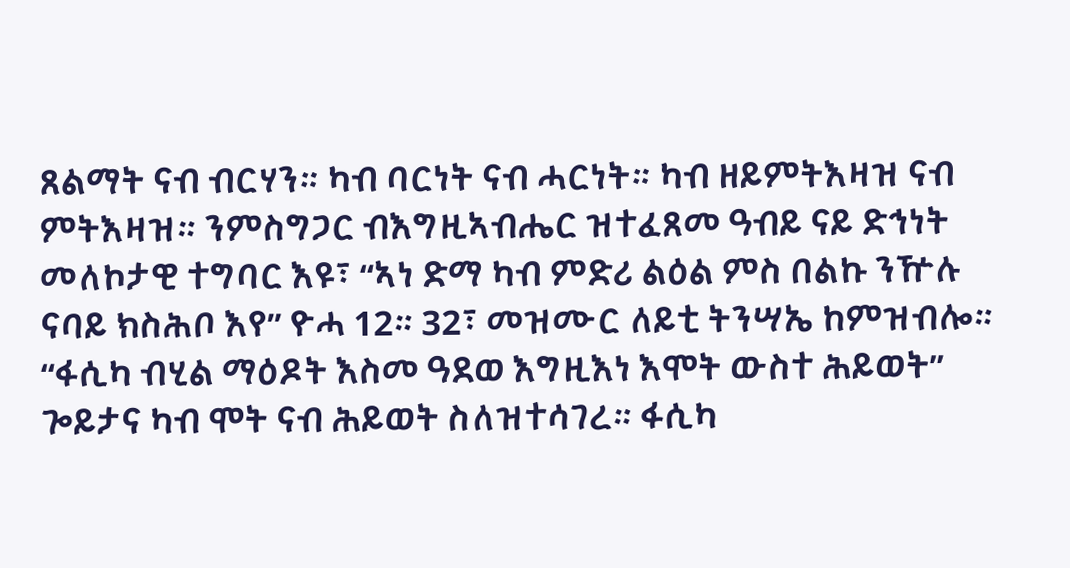ጸልማት ናብ ብርሃን። ካብ ባርነት ናብ ሓርነት። ካብ ዘይምትእዛዝ ናብ ምትእዛዝ። ንምስግጋር ብእግዚኣብሔር ዝተፈጸመ ዓብይ ናይ ድኅነት መለኮታዊ ተግባር እዩ፣ “ኣነ ድማ ካብ ምድሪ ልዕል ምስ በልኩ ንዅሉ ናባይ ክስሕቦ እየ” ዮሓ 12። 32፣ መዝሙር ለይቲ ትንሣኤ ከምዝብሎ። “ፋሲካ ብሂል ማዕዶት እስመ ዓደወ እግዚእነ እሞት ውስተ ሕይወት” ጐይታና ካብ ሞት ናብ ሕይወት ስለዝተሳገረ። ፋሲካ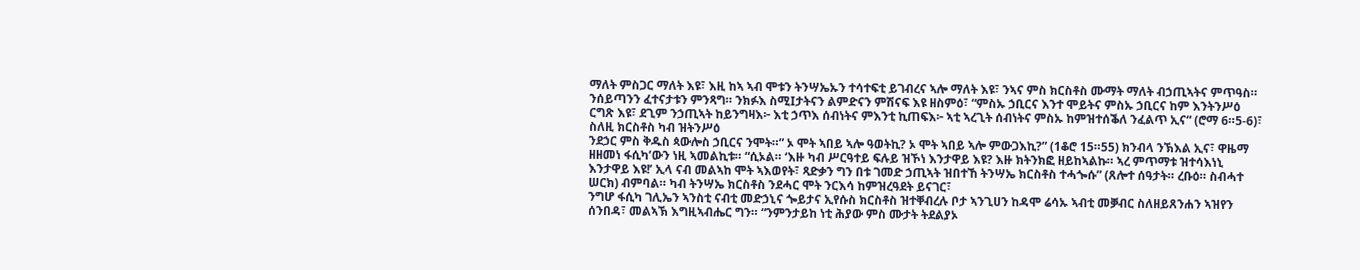ማለት ምስጋር ማለት እዩ፣ እዚ ከኣ ኣብ ሞቱን ትንሣኤኡን ተሳተፍቲ ይገብረና ኣሎ ማለት እዩ፣ ንኣና ምስ ክርስቶስ ሙማት ማለት ብኃጢኣትና ምጥዓስ። ንሰይጣንን ፈተናታቱን ምንጻግ። ንክፉእ ስሚIታትናን ልምድናን ምሽናፍ እዩ ዘስምዕ፣ “ምስኡ ኃቢርና እንተ ሞይትና ምስኡ ኃቢርና ከም እንትንሥዕ ርግጽ እዩ፣ ደጊም ንኃጢኣት ከይንግዛእ፦ እቲ ኃጥእ ሰብነትና ምእንቲ ኪጠፍእ፦ ኣቲ ኣረጊት ሰብነትና ምስኡ ከምዝተሰቕለ ንፈልጥ ኢና“ (ሮማ 6።5-6)፣ ስለዚ ክርስቶስ ካብ ዝትንሥዕ
ንደኃር ምስ ቅዱስ ጳውሎስ ኃቢርና ንሞት።” ኦ ሞት ኣበይ ኣሎ ዓወትኪ? ኦ ሞት ኣበይ ኣሎ ምውጋእኪ?” (1ቆሮ 15።55) ክንብላ ንኽእል ኢና፣ ዋዜማ ዘዘመነ ፋሲካ’ውን ነዚ ኣመልኪቱ። “ሲኦል። ‘እዙ ካብ ሥርዓተይ ፍሉይ ዝኾነ እንታዋይ እዩ? እዙ ክትንክፎ ዘይከኣልኩ። ኣረ ምጥማቱ ዝተሳእነኒ እንታዋይ እዩ!’ ኢላ ናብ መልኣከ ሞት ኣእወየት፣ ጻድቃን ግን በቱ ገመድ ኃጢኣት ዝበተኸ ትንሣኤ ክርስቶስ ተሓጐሱ” (ጸሎተ ሰዓታት። ረቡዕ። ስብሓተ ሠርክ) ብምባል። ካብ ትንሣኤ ክርስቶስ ንደሓር ሞት ንርእሳ ከምዝረዓደት ይናገር፣
ንግሆ ፋሲካ ገሊኤን ኣንስቲ ናብቲ መድኃኒና ጐይታና ኢየሱስ ክርስቶስ ዝተቐብረሉ ቦታ ኣንጊሀን ከዳሞ ሬሳኡ ኣብቲ መቓብር ስለዘይጸንሐን ኣዝየን ሰንበዳ፣ መልኣኽ እግዚኣብሔር ግን። “ንምንታይከ ነቲ ሕያው ምስ ሙታት ትደልያኦ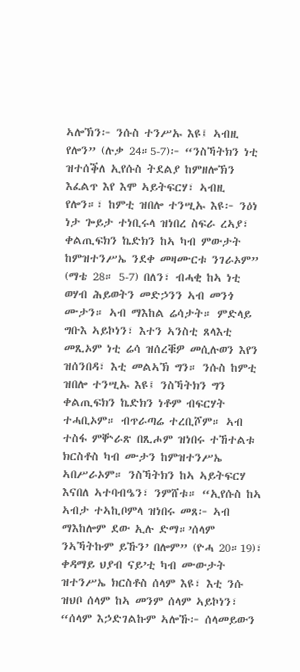ኣሎኽን፦ ንሱስ ተንሥኡ እዩ፤ ኣብዚ የሎን” (ሉቃ 24።5-7)፦ “ንስኻትክን ነቲ ዝተሰቕለ ኢየሱስ ትደልያ ከምዘሎኽን እፈልጥ እየ እሞ ኣይትፍርሃ፣ ኣብዚ የሎን።፣ ከምቲ ዝበሎ ተንሢኡ እዩ፦ ንዕነ ነታ ጐይታ ተነቢሩላ ዝነበረ ስፍራ ረኣያ፣ ቀልጢፍክን ኬድክን ከኣ ካብ ምውታት ከምዝተንሥኤ ንደቀ መዛሙርቱ ንገራኦም” (ማቴ 28። 5-7) በለን፣ ብሓቂ ከኣ ነቲ ወሃብ ሕይወትን መድኃንን ኣብ መንጎ ሙታን። ኣብ ማእከል ሬሳታት። ምድላይ ግቡእ ኣይኮነን፣ እተን ኣንስቲ ጸላእቲ መጺኦም ነቲ ሬሳ ዝሰረቑዎ መሲሉወን እየን ዝሰንበዳ፣ እቲ መልኣኽ ግን። ንሱስ ከምቲ ዝበሎ ተንሢኡ እዩ፤ ንስኻትክን ግን ቀልጢፍክን ኬድክን ነቶም ብፍርሃት ተሓቢኦም። ብጥራጣሬ ተረቢሾም። ኣብ ተስፋ ምቝራጽ በጺሖም ዝነበሩ ተኸተልቱ ክርስቶስ ካብ ሙታን ከምዝተንሥኤ ኣበሥራኦም። ንስኻትክን ከኣ ኣይትፍርሃ እናበለ ኣተባብዔን፣ ንምሸቱ። “ኢየሱስ ከኣ ኣብታ ተኣኪቦምላ ዝነበሩ መጸ፦ ኣብ ማእከሎም ደው ኢሉ ድማ።’ሰላም ንኣኻትኩም ይኹን’ በሎም” (ዮሓ 20።19)፣ ቀዳማይ ህያብ ናይ’ቲ ካብ ሙውታት ዝተንሥኤ ክርስቶስ ሰላም እዩ፣ እቲ ንሱ ዝህቦ ሰላም ከኣ መንም ሰላም ኣይኮነን፣ “ሰላም እኃድገልኩም ኣሎኹ፦ ሰላመይውን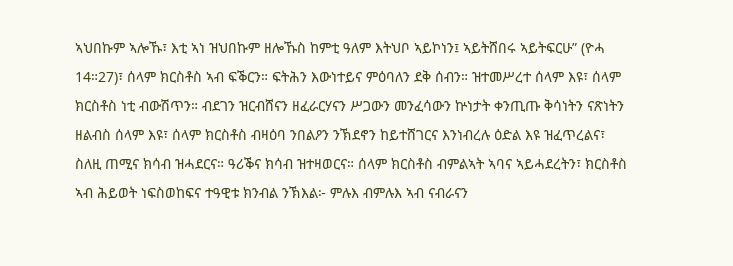ኣህበኩም ኣሎኹ፣ እቲ ኣነ ዝህበኩም ዘሎኹስ ከምቲ ዓለም እትህቦ ኣይኮነን፤ ኣይትሸበሩ ኣይትፍርሁ” (ዮሓ 14።27)፣ ሰላም ክርስቶስ ኣብ ፍቕርን። ፍትሕን እውነተይና ምዕባለን ደቅ ሰብን። ዝተመሥረተ ሰላም እዩ፣ ሰላም ክርስቶስ ነቲ ብውሽጥን። ብደገን ዝርብሸናን ዘፈራርሃናን ሥጋውን መንፈሳውን ኵነታት ቀንጢጡ ቅሳነትን ናጽነትን ዘልብስ ሰላም እዩ፣ ሰላም ክርስቶስ ብዛዕባ ንበልዖን ንኽደኖን ከይተሸገርና እንነብረሉ ዕድል እዩ ዝፈጥረልና፣ ስለዚ ጠሚና ክሳብ ዝሓደርና። ዓሪቕና ክሳብ ዝተዛወርና። ሰላም ክርስቶስ ብምልኣት ኣባና ኣይሓደረትን፣ ክርስቶስ ኣብ ሕይወት ነፍስወከፍና ተዓዊቱ ክንብል ንኽእል፦ ምሉእ ብምሉእ ኣብ ናብራናን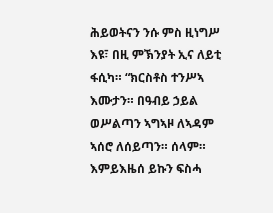ሕይወትናን ንሱ ምስ ዚነግሥ እዩ፣ በዚ ምኽንያት ኢና ለይቲ ፋሲካ። “ክርስቶስ ተንሥኣ እሙታን። በዓብይ ኃይል ወሥልጣን ኣግኣዞ ለኣዳም ኣሰሮ ለሰይጣን። ሰላም። እምይእዜሰ ይኩን ፍስሓ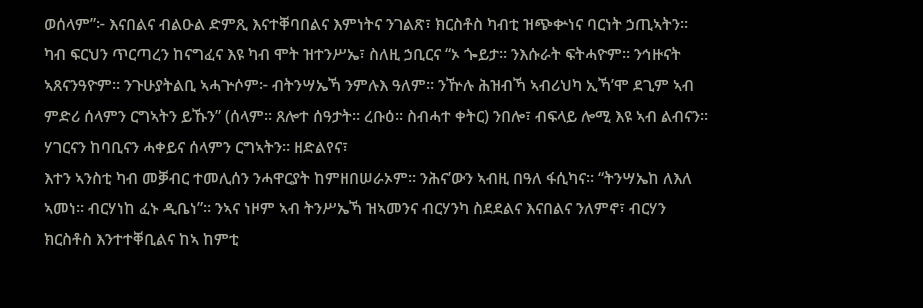ወሰላም”፦ እናበልና ብልዑል ድምጺ እናተቐባበልና እምነትና ንገልጽ፣ ክርስቶስ ካብቲ ዝጭቍነና ባርነት ኃጢኣትን። ካብ ፍርህን ጥርጣረን ከናግፈና እዩ ካብ ሞት ዝተንሥኤ፣ ስለዚ ኃቢርና “ኦ ጐይታ። ንእሱራት ፍትሓዮም። ንኅዙናት ኣጸናንዓዮም። ንጉሁያትልቢ ኣሓጕሶም፦ ብትንሣኤኻ ንምሉእ ዓለም። ንዅሉ ሕዝብኻ ኣብሪህካ ኢኻ’ሞ ደጊም ኣብ ምድሪ ሰላምን ርግኣትን ይኹን” (ሰላም። ጸሎተ ሰዓታት። ረቡዕ። ስብሓተ ቀትር) ንበሎ፣ ብፍላይ ሎሚ እዩ ኣብ ልብናን። ሃገርናን ከባቢናን ሓቀይና ሰላምን ርግኣትን። ዘድልየና፣
እተን ኣንስቲ ካብ መቓብር ተመሊሰን ንሓዋርያት ከምዘበሠራኦም። ንሕና’ውን ኣብዚ በዓለ ፋሲካና። “ትንሣኤከ ለእለ ኣመነ። ብርሃነከ ፈኑ ዲቤነ”። ንኣና ነዞም ኣብ ትንሥኤኻ ዝኣመንና ብርሃንካ ስደደልና እናበልና ንለምኖ፣ ብርሃን ክርስቶስ እንተተቐቢልና ከኣ ከምቲ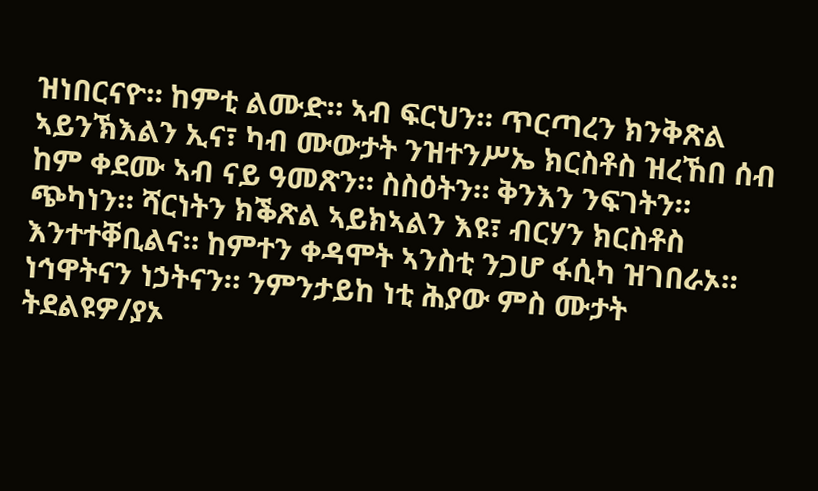ዝነበርናዮ። ከምቲ ልሙድ። ኣብ ፍርህን። ጥርጣረን ክንቅጽል ኣይንኽእልን ኢና፣ ካብ ሙውታት ንዝተንሥኤ ክርስቶስ ዝረኸበ ሰብ ከም ቀደሙ ኣብ ናይ ዓመጽን። ስስዕትን። ቅንእን ንፍገትን። ጭካነን። ሻርነትን ክቕጽል ኣይክኣልን እዩ፣ ብርሃን ክርስቶስ እንተተቐቢልና። ከምተን ቀዳሞት ኣንስቲ ንጋሆ ፋሲካ ዝገበራኦ። ነኅዋትናን ነኃትናን። ንምንታይከ ነቲ ሕያው ምስ ሙታት ትደልዩዎ/ያኦ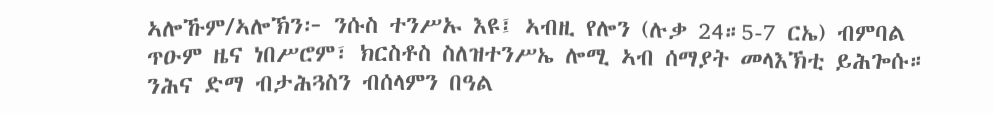ኣሎኹም/ኣሎኽን፦ ንሱስ ተንሥኡ እዩ፤ ኣብዚ የሎን (ሉቃ 24።5-7 ርኤ) ብምባል ጥዑም ዜና ነበሥሮም፣ ክርስቶስ ስለዝተንሥኤ ሎሚ ኣብ ሰማያት መላእኽቲ ይሕጐሱ። ንሕና ድማ ብታሕጓስን ብሰላምን በዓል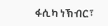ፋሲካ ነኽብር፣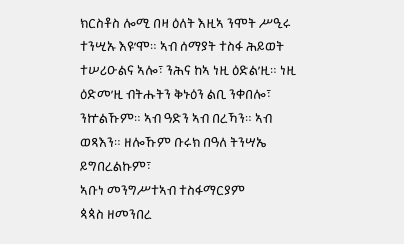ክርስቶስ ሎሚ በዛ ዕለት እዚኣ ንሞት ሥዒሩ ተንሢኡ እዩ’ሞ። ኣብ ሰማያት ተስፋ ሕይወት ተሠሪዑልና ኣሎ፣ ንሕና ከኣ ነዚ ዕድል’ዚ። ነዚ ዕድመ’ዚ ብትሑትን ቅኑዕን ልቢ ንቀበሎ፣
ንኵልኹም። ኣብ ዓድን ኣብ በረኻን። ኣብ ወጻእን። ዘሎኹም ቡሩክ በዓለ ትንሣኤ ይግበረልኩም፣
ኣቡነ መንግሥተኣብ ተስፋማርያም
ጳጳስ ዘመንበረ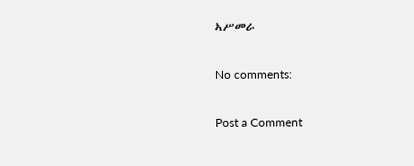ኣሥመራ

No comments:

Post a Comment